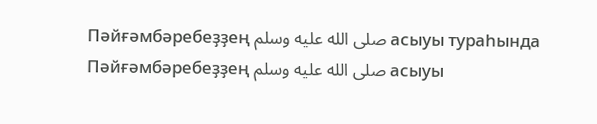Пәйғәмбәребеҙҙең صلى الله عليه وسلم асыуы тураһында
Пәйғәмбәребеҙҙең صلى الله عليه وسلم асыуы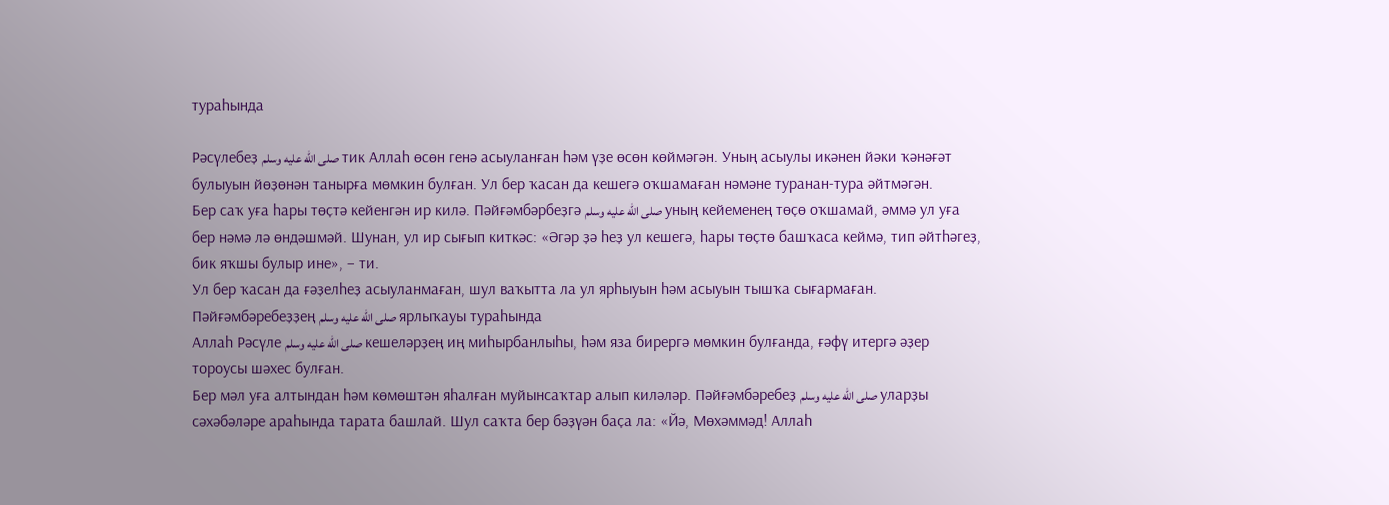тураһында

Рәсүлебеҙ صلى الله عليه وسلم тик Аллаһ өсөн генә асыуланған һәм үҙе өсөн көймәгән. Уның асыулы икәнен йәки ҡәнәғәт булыуын йөҙөнән танырға мөмкин булған. Ул бер ҡасан да кешегә оҡшамаған нәмәне туранан-тура әйтмәгән.
Бер саҡ уға һары төҫтә кейенгән ир килә. Пәйғәмбәрбеҙгә صلى الله عليه وسلم уның кейеменең төҫө оҡшамай, әммә ул уға бер нәмә лә өндәшмәй. Шунан, ул ир сығып киткәс: «Әгәр ҙә һеҙ ул кешегә, һары төҫтө башҡаса кеймә, тип әйтһәгеҙ, бик яҡшы булыр ине», − ти.
Ул бер ҡасан да ғәҙелһеҙ асыуланмаған, шул ваҡытта ла ул ярһыуын һәм асыуын тышҡа сығармаған.
Пәйғәмбәребеҙҙең صلى الله عليه وسلم ярлыҡауы тураһында
Аллаһ Рәсүле صلى الله عليه وسلم кешеләрҙең иң миһырбанлыһы, һәм яза бирергә мөмкин булғанда, ғәфү итергә әҙер тороусы шәхес булған.
Бер мәл уға алтындан һәм көмөштән яһалған муйынсаҡтар алып киләләр. Пәйғәмбәребеҙ صلى الله عليه وسلم уларҙы сәхәбәләре араһында тарата башлай. Шул саҡта бер бәҙүән баҫа ла: «Йә, Мөхәммәд! Аллаһ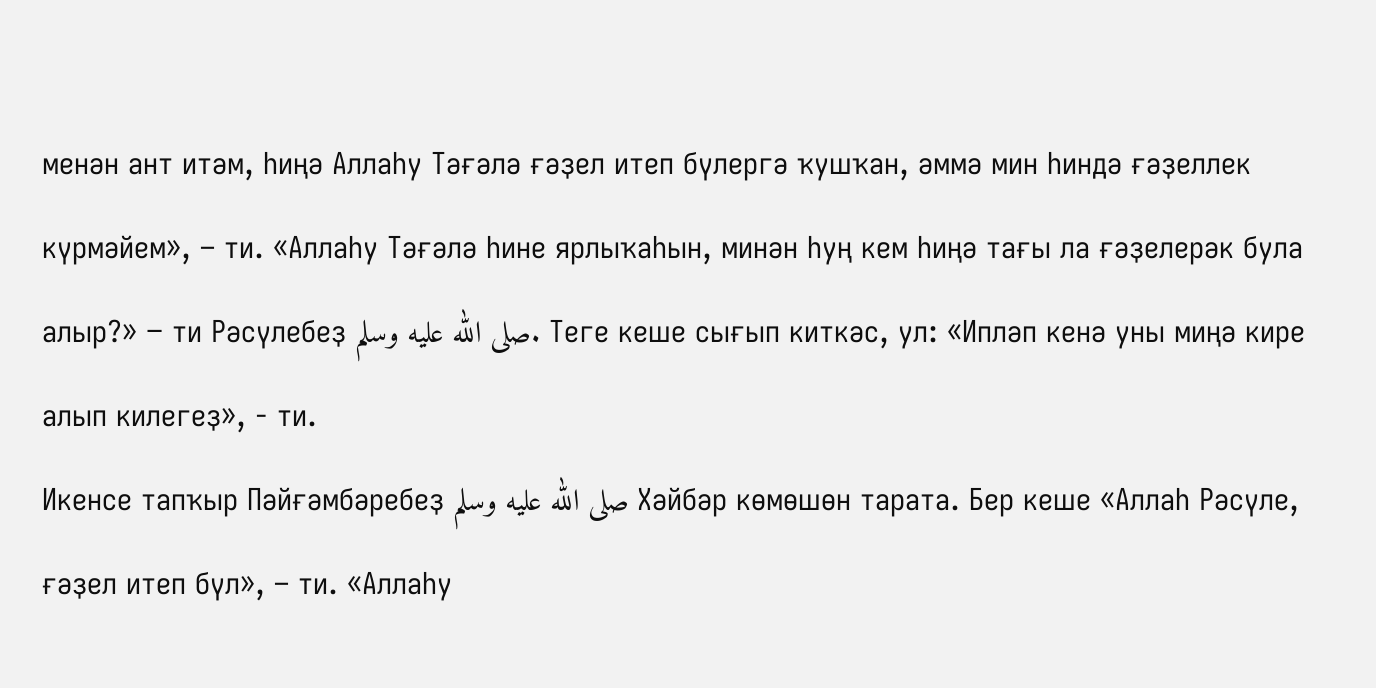менән ант итәм, һиңә Аллаһу Тәғәлә ғәҙел итеп бүлергә ҡушҡан, әммә мин һиндә ғәҙеллек күрмәйем», – ти. «Аллаһу Тәғәлә һине ярлыҡаһын, минән һуң кем һиңә тағы ла ғәҙелерәк була алыр?» − ти Рәсүлебеҙ صلى الله عليه وسلم. Теге кеше сығып киткәс, ул: «Ипләп кенә уны миңә кире алып килегеҙ», - ти.
Икенсе тапҡыр Пәйғәмбәребеҙ صلى الله عليه وسلم Хәйбәр көмөшөн тарата. Бер кеше «Аллаһ Рәсүле, ғәҙел итеп бүл», – ти. «Аллаһу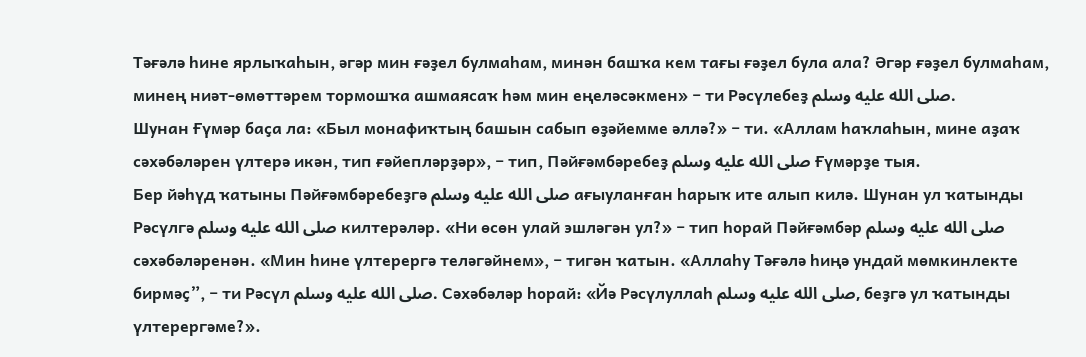Тәғәлә һине ярлыҡаһын, әгәр мин ғәҙел булмаһам, минән башҡа кем тағы ғәҙел була ала? Әгәр ғәҙел булмаһам, минең ниәт-өмөттәрем тормошҡа ашмаясаҡ һәм мин еңеләсәкмен» − ти Рәсүлебеҙ صلى الله عليه وسلم.
Шунан Ғүмәр баҫа ла: «Был монафиҡтың башын сабып өҙәйемме әллә?» − ти. «Аллам һаҡлаһын, мине аҙаҡ сәхәбәләрен үлтерә икән, тип ғәйепләрҙәр», − тип, Пәйғәмбәребеҙ صلى الله عليه وسلم Ғүмәрҙе тыя.
Бер йәһүд ҡатыны Пәйғәмбәребеҙгә صلى الله عليه وسلم ағыуланған һарыҡ ите алып килә. Шунан ул ҡатынды Рәсүлгә صلى الله عليه وسلم килтерәләр. «Ни өсөн улай эшләгән ул?» − тип һорай Пәйғәмбәр صلى الله عليه وسلم сәхәбәләренән. «Мин һине үлтерергә теләгәйнем», − тигән ҡатын. «Аллаһу Тәғәлә һиңә ундай мөмкинлекте бирмәҫ”, − ти Рәсүл صلى الله عليه وسلم. Сәхәбәләр һорай: «Йә Рәсүлуллаһ صلى الله عليه وسلم, беҙгә ул ҡатынды үлтерергәме?».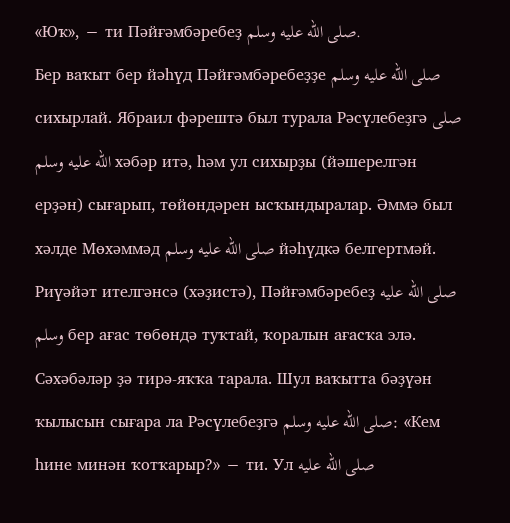«Юҡ», − ти Пәйғәмбәребеҙ صلى الله عليه وسلم.
Бер ваҡыт бер йәһүд Пәйғәмбәребеҙҙе صلى الله عليه وسلم сихырлай. Ябраил фәрештә был турала Рәсүлебеҙгә صلى الله عليه وسلم хәбәр итә, һәм ул сихырҙы (йәшерелгән ерҙән) сығарып, төйөндәрен ысҡындыралар. Әммә был хәлде Мөхәммәд صلى الله عليه وسلم йәһүдкә белгертмәй.
Риүәйәт ителгәнсә (хәҙистә), Пәйғәмбәребеҙ صلى الله عليه وسلم бер ағас төбөндә туҡтай, ҡоралын ағасҡа элә. Сәхәбәләр ҙә тирә-яҡҡа тарала. Шул ваҡытта бәҙүән ҡылысын сығара ла Рәсүлебеҙгә صلى الله عليه وسلم: «Кем һине минән ҡотҡарыр?» − ти. Ул صلى الله عليه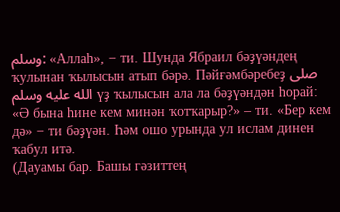وسلم: «Аллаһ», − ти. Шунда Ябраил бәҙүәндең ҡулынан ҡылысын атып бәрә. Пәйғәмбәребеҙ صلى الله عليه وسلم үҙ ҡылысын ала ла бәҙүәндән һорай: «Ә бына һине кем минән ҡотҡарыр?» – ти. «Бер кем дә» − ти бәҙүән. Һәм ошо урында ул ислам динен ҡабул итә.
(Дауамы бар. Башы гәзиттең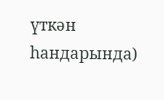үткән һандарында)